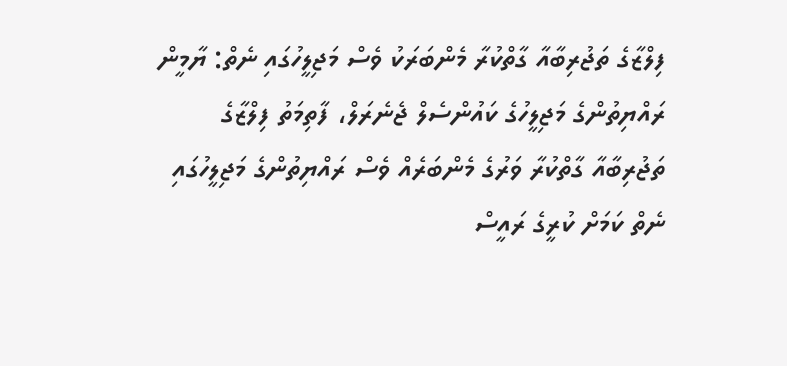ފިލްޒާގެ ތަޖުރިބާއާ ގާތްކުރާ މެންބަރަކު ވެސް މަޖިލީހުގައި ނެތް: ޔާމީން
ރައްޔިތުންގެ މަޖިލީހުގެ ކައުންސެލް ޖެނެރަލް، ފާތިމަތު ފިލްޒާގެ ތަޖުރިބާއާ ގާތްކުރާ ވަރުގެ މެންބަރެއް ވެސް ރައްޔިތުންގެ މަޖިލީހުގައި ނެތް ކަމަށް ކުރީގެ ރައީސް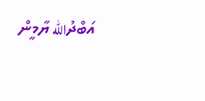އަބްދުالله ޔާމީން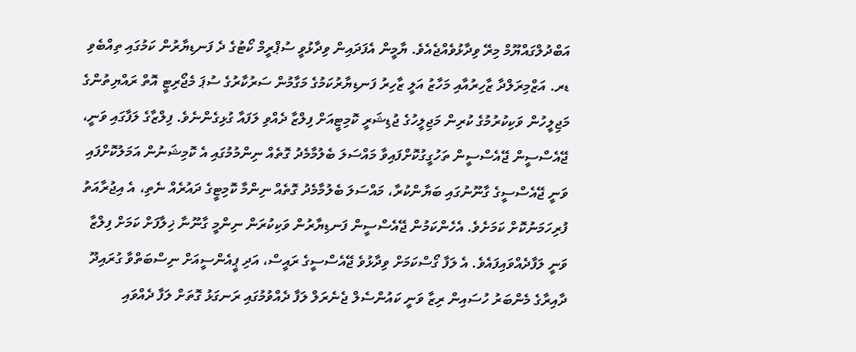އަބްދުލްގައްޔޫމް މިރޭ ވިދާޅުވެއްޖެއެވެ. ޔާމީން އެފަދައިން ވިދާޅުވީ ސުޕްރީމް ކޯޓުގެ ދެ ފަނޑިޔާރުން ކަމުގައި ތިއްބެވި ޑރ. އަޒްމިރަލްދާ ޒާހިރުއާއި މަހާޒު އަލީ ޒާހިރު ފަނޑިޔާރުކަމުގެ މަގާމުން ސަރުކާރުގެ ސުޕަ މެޖޯރިޓީ އޮތް ރައްޔިތުންގެ މަޖިލީހުން ވަކިކުރުމުގެ ކުރިން މަޖިލީހުގެ ޖުޑިޝަރީ ކޮމިޓީއަށް ފިލްޒާ ދެއްވި ލަފައާ ގުޅިގެންނެވެ. ފިލްޒާގެ ލަފާގައި ވަނީ، ޖޭއެސްސީން ޖޭއެސްސީން ތަހުގީގުކޮށްފައިވާ މައްސަލަ ބެލުމާމެދު ގޮތެއް ނިންމުމުގައި އެ ކޮމިޝަނުން އަމަލުކޮށްފައި ވަނީ ޖޭއެސްސީގެ ގާނޫނުގައި ބަޔާންކުރާ، މައްސަލަ ބެލުމާމެދު ގޮތެއް ނިންމާ ކޮމިޓީގެ ދައުރެއް ނެތި، އެ އިޖުރާއަތު ފުރިހަމަނުކޮށް ކަމަށެވެ. އެހެންކަމުން ޖޭއެސްސީން ފަނޑިޔާރުން ވަކިކުރަން ނިންމީ ގާނޫނާ ޚިލާފަށް ކަމަށް ފިލްޒާ ވަނީ ލަފާދެއްވައިފައެވެ. އެ ލަފާ ގޯސްކަމަށް ވިދާޅުވެ ޖޭއެސްސީގެ ރައީސް، އަދި ޕީއެންސީއަށް ނިސްބަތްވާ ގުރައިދޫ ދާއިރާގެ މެންބަރު ހުސައިން ރިޒާ ވަނީ ކައުންސެލް ޖެނެރަލް ލަފާ ދެއްވުމުގައި ރަނގަޅު ގޮތަށް ލަފާ ދެއްވައި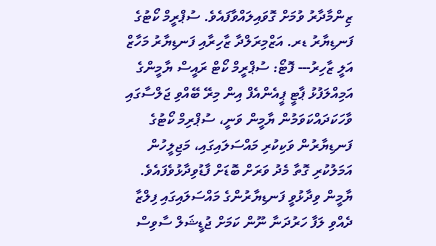ޒިންމާދާރު ވުމަށް ގޮވައިލައްވާފައެވެ. ސުޕްރީމް ކޯޓުގެ ފަނޑިޔާރު ޑރ. އަޒްމިރަލްދާ ޒާހިރާއި ފަނޑިޔާރު މަހާޒް އަލީ ޒާހިރު--- ފޮޓޯ: ސުޕްރީމް ކޯޓް ރައީސް ޔާމީންގެ އަމިއްލަފުޅު ޕާޓީ ޕީއެންއެފް އިން މިރޭ ބޭއްވި ޖަލްސާގައި ވާހަކަދައްކަވަމުން ޔާމީން ވަނީ، ސުޕްރިމް ކޯޓުގެ ފަނޑިޔާރުން ވަކިކުރި މައްސަލައިގައި، މަޖިލީހުން އަމަލުކުރި ގޮތާ މެދު ވަރަށް ބޮޑަށް ފާޑުވިދާޅުވެފައެވެ. ޔާމީން ވިދާޅުވީ ފަނޑިޔާރުންގެ މައްސަލައިގައި ފިލްޒާ ދެއްވި ލަފާ ހަރުދަނާ ނޫން ކަމަށް ޖުޑީޝަލް ސާވިސް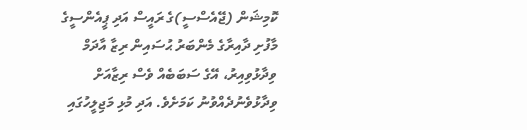ކޮމިޝަން (ޖޭއެސްސީ)ގެ ރައީސް އަދި ޕީއެންސީގެ މާފުށި ދާއިރާގެ މެންބަރު ޙުސައިން ރިޒާ އާދަމް ވިދާޅުވިއިރު، އޭގެ ސަބަބެއް ވެސް ރިޒާއަށް ވިދާޅުވެނުދެއްވުނު ކަމަށެވެ. އަދި މުޅި މަޖިލީހުގައި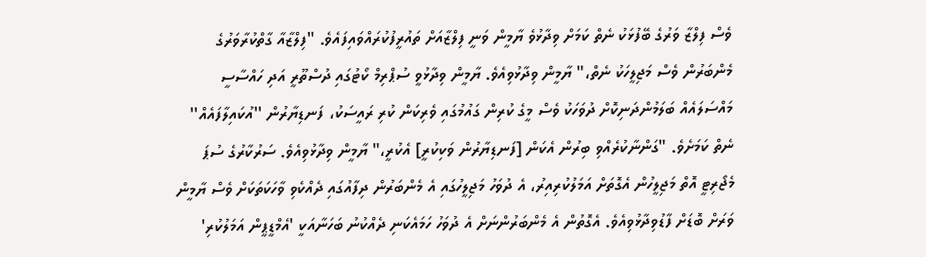ވެސް ފިލްޒާ ވަރުގެ ބޭފުޅަކު ނެތް ކަމަށް ވިދާޅުވެ ޔާމީން ވަނީ ފިލްޒާއަށް ތައުރީފުކުރައްވައިފައެވެ. "ފިލްޒާއާ ގާތްކުރާވަރުގެ މެންބަރުން ވެސް މަޖިލީހަކު ނެތް،" ޔާމީން ވިދާޅުވިއެވެ. ޔާމީން ވިދާޅުވީ ސުޕްރިމް ކޯޓުގައި ދުސްތޫރީ އަދި ހައްސާސީ މައްސަލައެއް ބަލަމުންދަނިކޮށް ދުވަހަކު ވެސް މީގެ ކުރިން ގައުމުގައި ވެރިކަން ކުރި ރައީސަކު، ފަނޑިޔާރުން ''އުކައިލާފައެއް'' ނެތް ކަމަށެވެ. "ގަންނާކުރެއްވި ބިރުން އެކަން [ފަނޑިޔާރުން ވަކިކުރީ] އެކުރީ،" ޔާމީން ވިދާޅުވިއެވެ. ސަރުކާރުގެ ސުޕަ މެޖޯރިޓީ އޮތް މަޖިލީހުން އެގޮތަށް އަމަލުކުރިއިރު، އެ ދުވަހު މަޖިލީހުގައި އެ މެންބަރުން ދިފާއުގައި ދެއްކެވި ވާހަކަތަކަށް ވެސް ޔާމީން ވަރަށް ބޮޑަށް ފާޑުވިދާޅުވިއެވެ. އެގޮތުން އެ މެންބަރުންނަށް އެ ދުވަހު ހަމައެކަނި ދެއްކުނު ބަހަނާއަކީ 'އެމްޑީޕީން އަމަލުކުރި'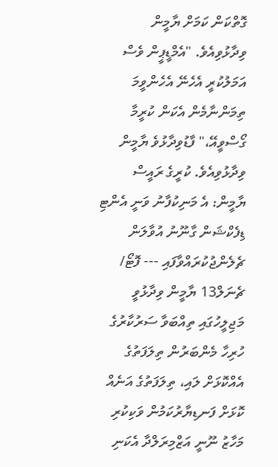ގޮތްކަން ކަމަށް ޔާމީން ވިދާޅުވިއެވެ. "އެމްޑީޕީން ވެސް އަމަލުކުރީ އެހެނޭ އެހެންވީމަ ތިމަންނާމެން އެކަން ކުރީމާ ގޯސްވީއޭ،" ފާޑުވިދާޅުވެ ޔާމީން ވިދާޅުވިއެވެ. ކުރީގެ ރައީސް ޔާމީން: އެ މަނިކުފާނު ވަނީ އެންޓި ޑިފެކްޝަން ގާނޫނު އުވާލަން ޗެލެންޖުކުރައްވާފައި --- ފޮޓޯ/ ޗެނަލް13 ޔާމީން ވިދާޅުވީ މަޖިލީހުގައި ތިއްބަވާ ސަރުކާރުގެ ހުރިހާ މެންބަރުން ތިލަފަތުގެ އެއްކޮޅަށް ލައި، ތިލަފަތުގެ އަނެއް ކޮޅަށް ފަނޑިޔާރުކަމުން ވަކިކުރި މަހާޒު ނޫނީ އަޒްމިރަލްދާ އެކަނި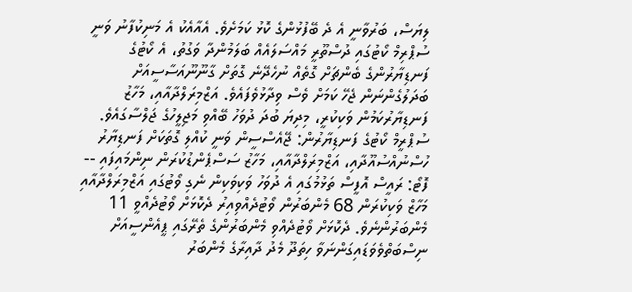ލިޔަސް، ބަރުވާނީ އެ ދެ ބޭފުޅުންގެ ކޮޅު ކަމަށެވެ. އެއާއެކު އެ މަނިކުފާނު ވަނީ ސުޕްރިމް ކޯޓުގައި ދުސްތޫރީ މައްސަލައެއް ބަލަމުންދާ ވަގުތު، އެ ކޯޓުގެ ފަނޑިޔާރުންގެ ބެންޗަށް ގޮތެއް ނުހެދޭނެ ގޮތަށް ގާނޫނޫއަސާސީއަށް ބަދަލުގެންނަން ޖެހޭ ކަމަށް ވެސް ވިދާޅުވެފައެވެ. އަޒްމިރަލްދާއާއި، މަހާޒު ފަނޑިޔާރުކަމުން ވަކިކުރީ، މިދިޔަ ބުދަ ދުވަހު ބޭއްވި މަޖިލީހުގެ ޖަލްސާގައެވެ. ސުޕްރީމް ކޯޓުގެ ފަނޑިޔާރުން: ޖޭއެސްސީން ވަނީ ކުއްލި ގޮތަކަށް ފަނޑިޔާރު ހުސްނުއްސުއޫދާއި، އަޒްމިރަލްދާއާއި، މަހާޒު ސަސްޕެންޑުކުރަން ނިންމައިފައި -- ފޮޓޯ: ރައީސް އޮފީސް ތަޅުމުގައި އެ ދުވަހު ވަކިވަކިން ނެގި ވޯޓުގައި އަޒްމިރަލްދާއާއި މަހާޒް ވަކިކުރަން 68 މެންބަރުން ވޯޓުދެއްވިއިރު ދެކޮޅަށް ވޯޓުދެއްވީ 11 މެންބަރުންނެވެ. ދެކޮޅަށް ވޯޓުދެއްވި މެންބަރުންގެ ތެރޭގައި ޕީއެންސީއަށް ނިސްބަތްވެވަޑައިގަންނަވާ ހިތަދޫ މެދު ދާއިރާގެ މެންބަރު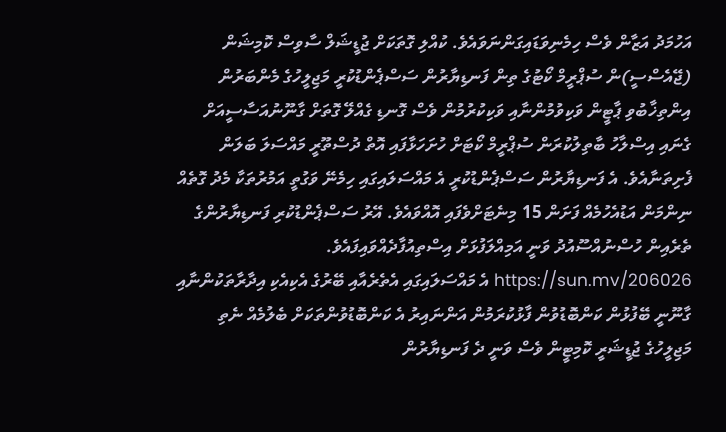އަހުމަދު އަޒާން ވެސް ހިމެނިވަޑައިގަންނަވައެވެ. ކުއްލި ގޮތަކަށް ޖުޑީޝަލް ސާވިސް ކޮމިޝަން (ޖޭއެސްސީ)ން ސުޕްރީމް ކޯޓުގެ ތިން ފަނޑިޔާރުން ސަސްޕެންޑުކުރީ މަޖިލީހުގެ މެންބަރުން އިންތިޚާބުވި ޕާޓީން ވަކިވުމުންނާއި ވަކިކުރުމުން ވެސް ގޮނޑި ގެއްލޭ ގޮތަށް ގާނޫނުއަސާސީއަށް ގެނައި އިސްލާހު ބާތިލުކުރަން ސުޕްރީމް ކޯޓަށް ހުށަހަޅާފައި އޮތް ދުސްތޫރީ މައްސަލަ ބަލަން ފެށިތަނާއެވެ. އެ ފަނޑިޔާރުން ސަސްޕެންޑުކުރީ އެ މައްސަލައިގައި ހިމެނޭ ވަގުތީ އަމުރުތަކާ މެދު ގޮތެއް ނިންމަން އަޑުއެހުމެއް ފަށަން 15 މިނެޓަށްވެފައި އޮއްވައެވެ. އޭރު ސަސްޕެންޑުކުރި ފަނޑިޔާރުންގެ ތެރެއިން ހުސްނުއްސޫއުދު ވަނީ އަމިއްލަފުޅަށް އިސްތިއުފާދެއްވައިފައެވެ. https://sun.mv/206026 އެ މައްސަލައިގައި އެތެރެއާއި ބޭރުގެ އެކިއެކި އިދާރާތަކުންނާއި ގާނޫނީ ބޭފުޅުން ކަންބޮޑުވުން ފާޅުކުރަމުން އަންނައިރު އެ ކަންބޮޑުވުންތަކަށް ބެލުމެއް ނެތި މަޖިލީހުގެ ޖުޑީޝަރީ ކޮމިޓީން ވެސް ވަނީ ދެ ފަނޑިޔާރުން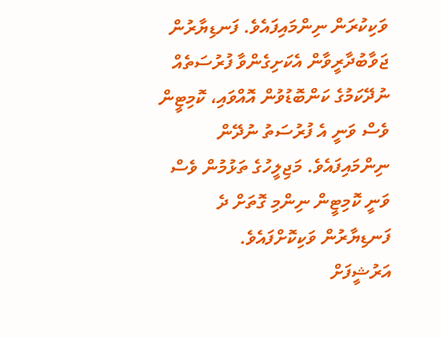ވަކިކުރަން ނިންމައިފައެވެ. ފަނޑިޔާރުން ޖަވާބުދާރީވާން އެކަށިގެންވާ ފުރުސަތެއް ނުދޭކަމުގެ ކަންބޮޑުވުން އޮއްވައި، ކޮމިޓީން ވެސް ވަނީ އެ ފުރުސަތު ނުދޭން ނިންމައިފައެވެ. މަޖިލީހުގެ ތަޅުމުން ވެސް ވަނީ ކޮމިޓީން ނިންމި ގޮތަށް ދެ ފަނޑިޔާރުން ވަކިކޮށްފައެވެ.
އަރުޝީފަށް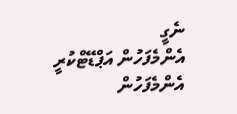ނެގީ
އެންމެފަހުން އަޕްޑޭޓްކުރީ
އެންމެފަހުން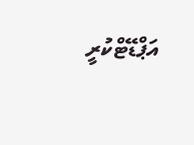އަޕްޑޭޓްކުރީ